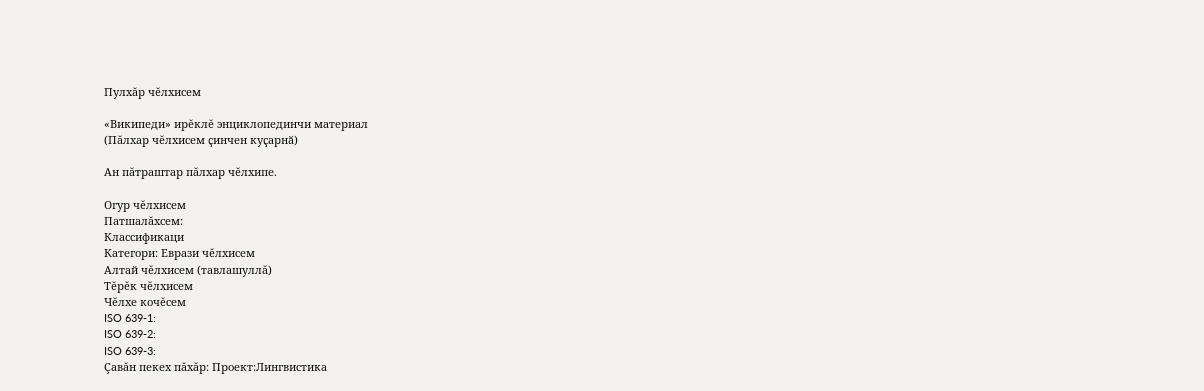Пулхăр чĕлхисем

«Википеди» ирĕклĕ энциклопединчи материал
(Пăлхар чĕлхисем ҫинчен куҫарнӑ)

Ан пăтраштар пăлхар чĕлхипе.

Огур чĕлхисем
Патшалăхсем:
Классификаци
Категори: Еврази чĕлхисем
Алтай чĕлхисем (тавлашуллă)
Тĕрĕк чĕлхисем
Чĕлхе кочĕсем
ISO 639-1:
ISO 639-2:
ISO 639-3:
Çавăн пекех пăхăр: Проект:Лингвистика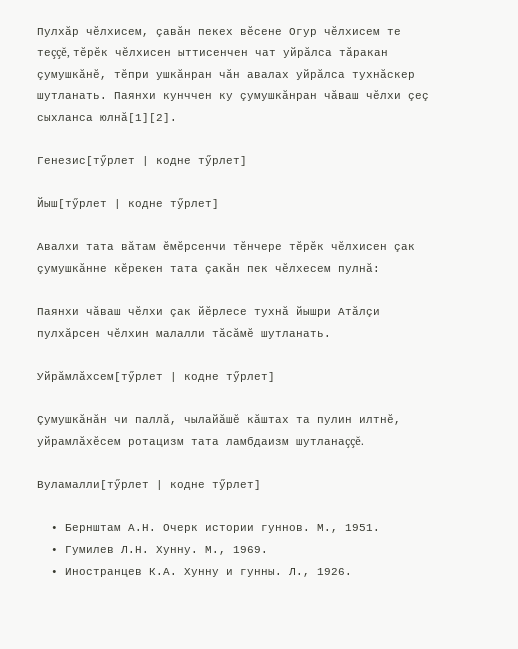Пулхăр чĕлхисем, çавăн пекех вĕсене Огур чĕлхисем те теççĕ, тĕрĕк чĕлхисен ыттисенчен чат уйрăлса тăракан çумушкăнĕ, тĕпри ушкăнран чăн авалах уйрăлса тухнăскер шутланать. Паянхи кунччен ку çумушкăнран чăваш чĕлхи çеç сыхланса юлнă[1][2].

Генезис[тӳрлет | кодне тӳрлет]

Йыш[тӳрлет | кодне тӳрлет]

Авалхи тата вăтам ĕмĕрсенчи тĕнчере тĕрĕк чĕлхисен çак çумушкăнне кĕрекен тата çакăн пек чĕлхесем пулнă:

Паянхи чăваш чĕлхи çак йĕрлесе тухнă йышри Атăлçи пулхăрсен чĕлхин малалли тăсăмĕ шутланать.

Уйрăмлăхсем[тӳрлет | кодне тӳрлет]

Çумушкăнăн чи паллă, чылайăшĕ кăштах та пулин илтнĕ, уйрамлăхĕсем ротацизм тата ламбдаизм шутланаççĕ.

Вуламалли[тӳрлет | кодне тӳрлет]

  • Бернштам А.Н. Очерк истории гуннов. М., 1951.
  • Гумилев Л.Н. Хунну. М., 1969.
  • Иностранцев К.А. Хунну и гунны. Л., 1926.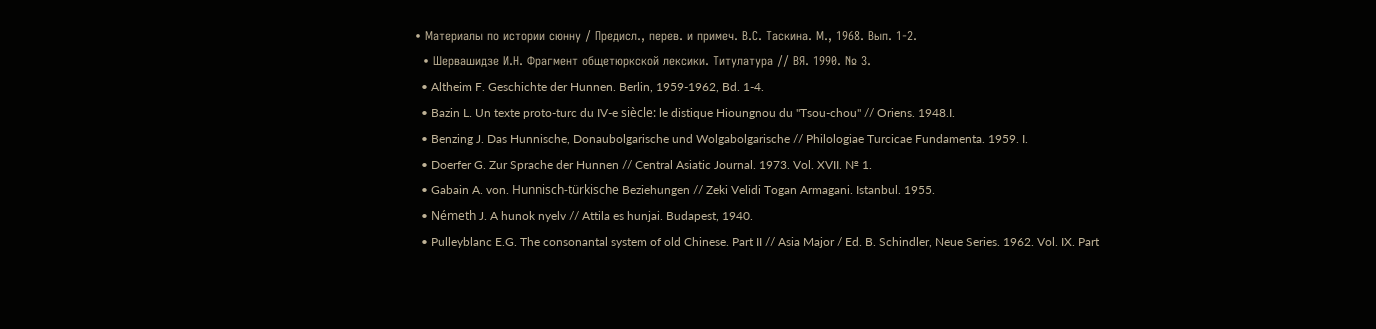• Материалы по истории сюнну / Предисл., перев. и примеч. В.С. Таскина. М., 1968. Вып. 1-2.
  • Шервашидзе И.Н. Фрагмент общетюркской лексики. Титулатура // ВЯ. 1990. № 3.
  • Altheim F. Geschichte der Hunnen. Berlin, 1959-1962, Bd. 1-4.
  • Bazin L. Un texte proto-turc du IV-e siècle: le distique Hioungnou du "Tsou-chou" // Oriens. 1948.I.
  • Benzing J. Das Hunnische, Donaubolgarische und Wolgabolgarische // Philologiae Turcicae Fundamenta. 1959. I.
  • Doerfer G. Zur Sprache der Hunnen // Central Asiatic Journal. 1973. Vol. XVII. № 1.
  • Gabain A. von. Hunnisch-türkische Beziehungen // Zeki Velidi Togan Armagani. Istanbul. 1955.
  • Németh J. A hunok nyelv // Attila es hunjai. Budapest, 1940.
  • Pulleyblanc E.G. The consonantal system of old Chinese. Part II // Asia Major / Ed. B. Schindler, Neue Series. 1962. Vol. IX. Part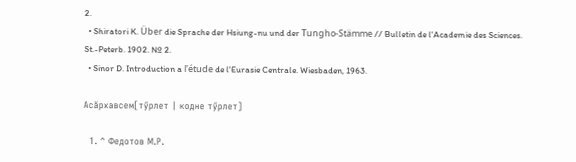2.
  • Shiratori K. Über die Sprache der Hsiung-nu und der Tungho-Stämme // Bulletin de l'Academie des Sciences. St.-Peterb. 1902. № 2.
  • Sinor D. Introduction a l'étude de l'Eurasie Centrale. Wiesbaden, 1963.

Асăрхавсем[тӳрлет | кодне тӳрлет]

  1. ^ Федотов М.Р.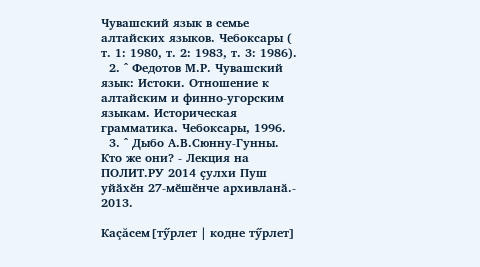Чувашский язык в семье алтайских языков. Чебоксары ( т. 1: 1980, т. 2: 1983, т. 3: 1986).
  2. ^ Федотов М.Р. Чувашский язык: Истоки. Отношение к алтайским и финно-угорским языкам. Историческая грамматика. Чебоксары, 1996.
  3. ^ Дыбо А.В.Сюнну-Гунны. Кто же они? - Лекция на ПОЛИТ.РУ 2014 ҫулхи Пуш уйӑхӗн 27-мӗшӗнче архивланӑ.- 2013.

Каçăсем[тӳрлет | кодне тӳрлет]